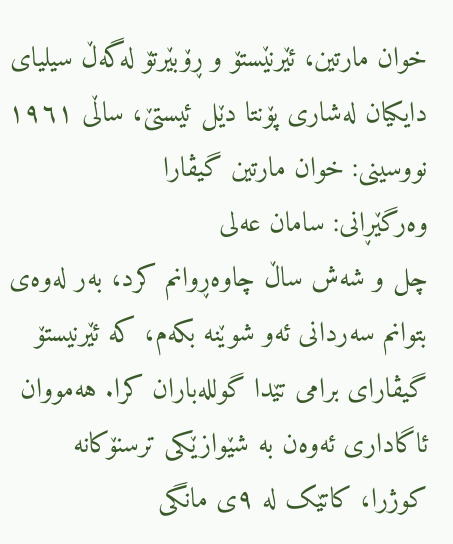خوان مارتین، ئێرنێستۆ و ڕۆبێرتۆ لەگەڵ سیلیای دایکیان لەشاری پۆنتا دێل ئیستێ، ساڵی ١٩٦١
نووسینی: خوان مارتین گیڤارا
وەرگێڕانی: سامان عەلی
چل و شەش ساڵ چاوەڕوانم کرد، بەر لەوەی بتوانم سەردانی ئەو شوێنە بکەم، کە ئێرنیستۆ گیڤارای برامی تێدا گوللەباران کرا. هەمووان ئاگاداری ئەوەن بە شێوازێکی ترسنۆکانە کوژرا، کاتێک لە ٩ی مانگی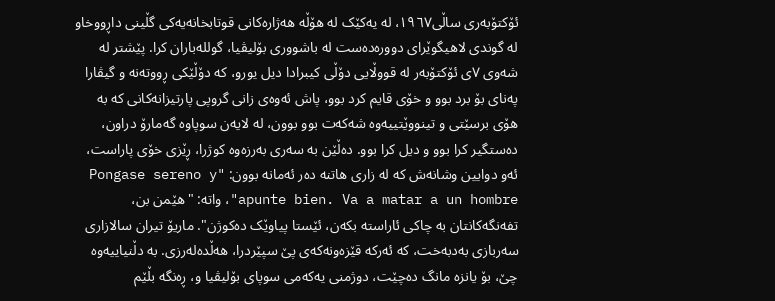ئۆکتۆبەری ساڵی١٩٦٧، لە یەکێک لە هۆڵە هەژارەکانی قوتابخانەیەکی گڵینی داڕووخاو لە گوندی لاهیگوێرای دوورەدەست لە باشووری بۆلیڤیا، گوللەباران کرا. پێشتر لە شەوی ٧ی ئۆکتۆبەر لە قووڵایی دۆڵی کیبرادا دیل یورو، کە دۆڵێکی ڕووتەنە و گیڤارا پەنای بۆ برد بوو و خۆی قایم کرد بوو، پاش ئەوەی زانی گروپی پارتیزانەکانی کە بە هۆی برسێتی و تینووێتییەوە شەکەت بوو بوون، لە لایەن سوپاوە گەمارۆ دراون، دەستگیر کرا بوو و دیل کرا بوو. دەڵێن بە سەری بەرزەوە کوژرا، ڕێزی خۆی پاراست، ئەو دوایین وشانەش کە لە زاری هاتنە دەر ئەمانە بوون: "Pongase sereno y apunte bien. Va a matar a un hombre"، واتە: "هێمن بن، تفەنگەکانتان بە چاکی ئاراستە بکەن، ئێستا پیاوێک دەکوژن". ماریۆ تیران سالازاری سەربازی بەدبەخت، کە ئەرکە قێزەونەکەی پێ سپێردرا، هەڵدەلەرزی. بە دڵنیاییەوە چێ، بۆ یانزە مانگ دەچێت، دوژمنی یەکەمی سوپای بۆلیڤیا و، ڕەنگە بڵێم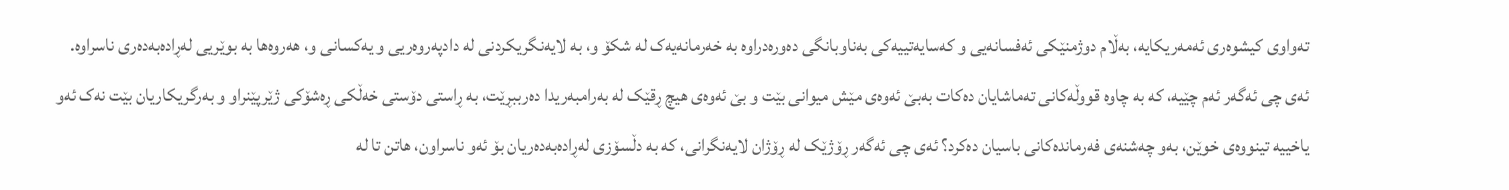تەواوی کیشوەری ئەمەریکایە، بەڵام دوژمنێکی ئەفسانەیی و کەسایەتییەکی بەناوبانگی دەورەدراوە بە خەرمانەیەک لە شکۆ و، بە لایەنگریکردنی لە دادپەروەریی و یەکسانی و، هەروەها بە بوێریی لەڕادەبەدەری ناسراوە. ئەی چی ئەگەر ئەم چێیە، کە بە چاوە قووڵەکانی تەماشایان دەکات بەبێ ئەوەی مێش میوانی بێت و بێ ئەوەی هیچ ڕقێک لە بەرامبەریدا دەرببڕێت، بە ڕاستی دۆستی خەڵکی ڕەشۆکی ژێرپێنراو و بەرگریکاریان بێت نەک ئەو یاخییە تینووەی خوێن، بەو چەشنەی فەرماندەکانی باسیان دەکرد؟ ئەی چی ئەگەر ڕۆژێک لە ڕۆژان لایەنگرانی، کە بە دڵسۆزی لەڕادەبەدەریان بۆ ئەو ناسراون، هاتن تا لە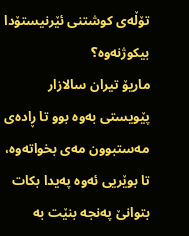تۆڵەی کوشتنی ئێرنیستۆدا بیکوژنەوە؟
ماریۆ تیران سالازار پێویستی بەوە بوو تا ڕادەی مەستبوون مەی بخواتەوە، تا بوێریی ئەوە پەیدا بکات بتوانێ پەنجە بنێت بە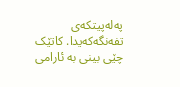پەلەپیتکەی تفەنگەکەیدا. کاتێک چێی بینی بە ئارامی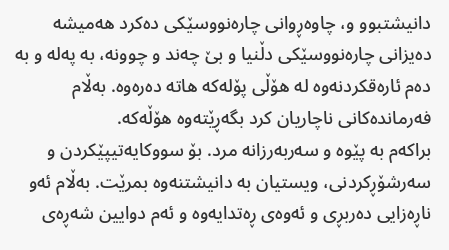دانیشتبوو و، چاوەڕوانی چارەنووسێکی دەکرد هەمیشە دەیزانی چارەنووسێکی دڵنیا و بێ چەند و چوونە، بە پەلە و بە دەم ئارەقکردنەوە لە هۆڵی پۆلەکە هاتە دەرەوە. بەڵام فەرماندەکانی ناچاریان کرد بگەڕێتەوە هۆڵەکە.
براکەم بە پێوە و سەربەرزانە مرد. بۆ سووکایەتیپێکردن و سەرشۆڕکردنی، ویستیان بە دانیشتنەوە بمرێت. بەڵام ئەو ناڕەزایی دەربڕی و ئەوەی ڕەتدایەوە و ئەم دوایین شەڕەی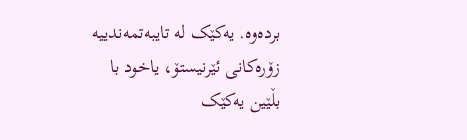بردەوە. یەکێک لە تایبەتمەندییە زۆرەکانی ئێرنیستۆ، یاخود با بڵێین یەکێک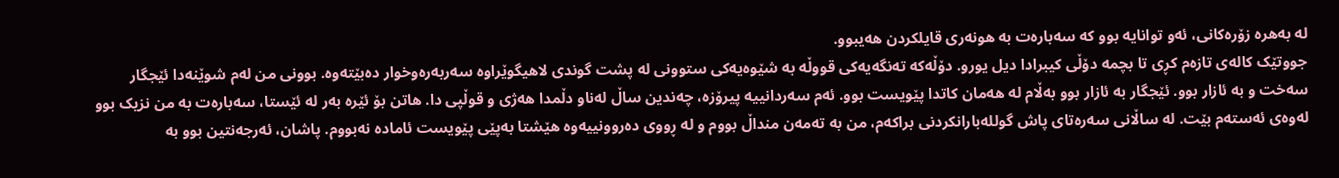لە بەهرە زۆرەکانی، ئەو توانایە بوو کە سەبارەت بە هونەری قایلکردن هەیبوو.
جووتێک کالەی تازەم کڕی تا بچمە دۆڵی کیبرادا دیل یورو. دۆڵەکە تەنگەیەکی قووڵە بە شێوەیەکی ستوونی لە پشت گوندی لاهیگوێراوە سەربەرەوخوار دەبێتەوە. بوونی من لەم شوێنەدا ئێجگار سەخت و بە ئازار بوو. ئێجگار بە ئازار بوو بەڵام لە هەمان کاتدا پێویست بوو. ئەم سەردانییە پیرۆزە، چەندین ساڵ لەناو دڵمدا هەژی و قوڵپی دا. هاتن بۆ ئێرە بەر لە ئێستا، سەبارەت بە من نزیک بوو لەوەی ئەستەم بێت. لە ساڵانی سەرەتای پاش گوللەبارانکردنی براکەم، من بە تەمەن منداڵ بووم و لە ڕووی دەروونییەوە هێشتا بەپێی پێویست ئامادە نەبووم. پاشان، ئەرجەنتین بوو بە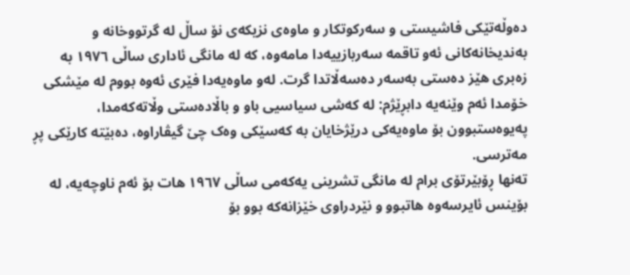دەوڵەتێکی فاشیستی و سەرکوتکار و ماوەی نزیکەی نۆ ساڵ لە گرتووخانە و بەندیخانەکانی ئەو تاقمە سەربازییەدا مامەوە، کە لە مانگی ئاداری ساڵی ١٩٧٦ بە زەبری هێز دەستی بەسەر دەسەڵاتدا گرت. لەو ماوەیەدا فێری ئەوە بووم لە مێشکی خۆمدا ئەم وێنەیە دابڕێژم: لە کەشی سیاسیی باو و باڵادەستی وڵاتەکەمدا، پەیوەستبوون بۆ ماوەیەکی درێژخایان بە کەسێکی وەک چێ گیڤاراوە، دەبێتە کارێکی پڕ مەترسی.
تەنها ڕۆبێرتۆی برام لە مانگی تشرینی یەکەمی ساڵی ١٩٦٧ هات بۆ ئەم ناوچەیە، لە بۆینس ئایرسەوە هاتبوو و نێردراوی خێزانەکە بوو بۆ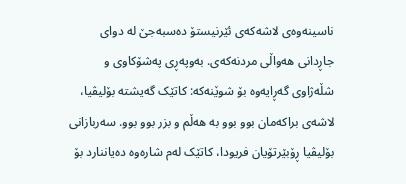ناسینەوەی لاشەکەی ئێرنیستۆ دەسبەجێ لە دوای جاڕدانی هەواڵی مردنەکەی. بەوپەڕی پەشۆکاوی و شڵەژاوی گەڕایەوە بۆ شوێنەکە: کاتێک گەیشتە بۆلیڤیا، لاشەی براکەمان بوو بوو بە هەڵم و بزر بوو بوو. سەربازانی بۆلیڤیا ڕۆبێرتۆیان فریودا، کاتێک لەم شارەوە دەیاننارد بۆ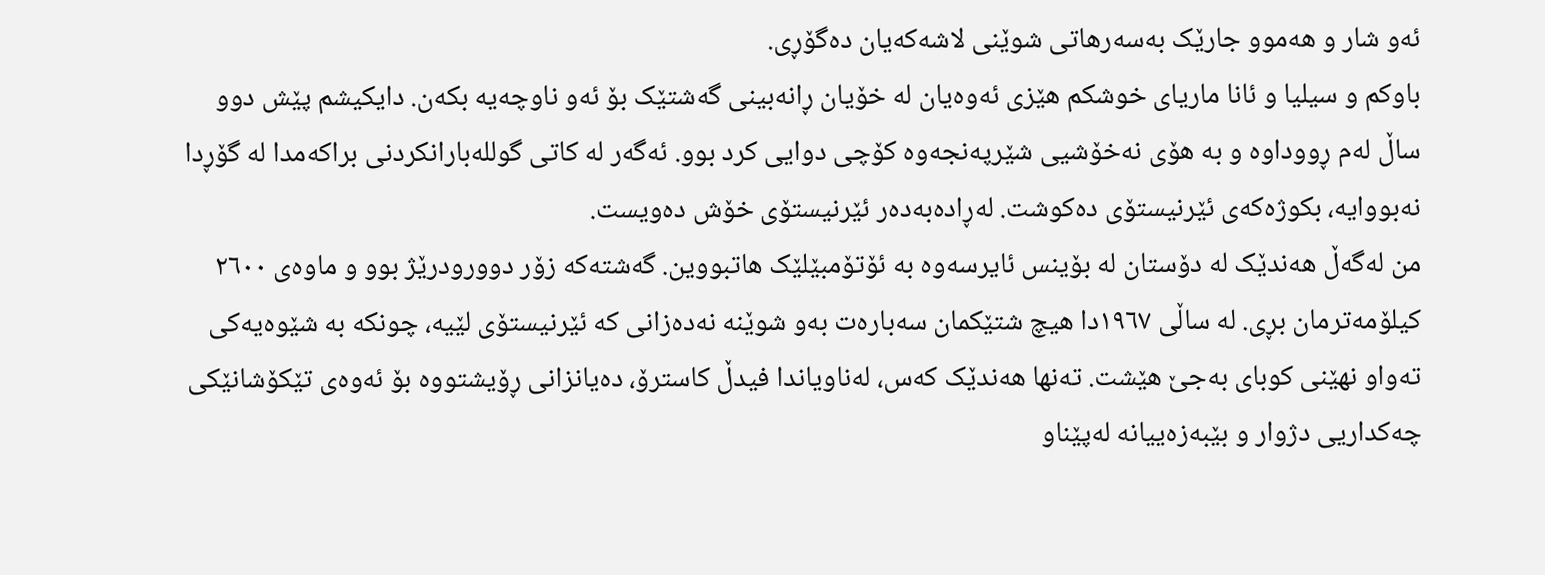ئەو شار و هەموو جارێک بەسەرهاتی شوێنی لاشەکەیان دەگۆڕی.
باوکم و سیلیا و ئانا ماریای خوشکم هێزی ئەوەیان لە خۆیان ڕانەبینی گەشتێک بۆ ئەو ناوچەیە بکەن. دایکیشم پێش دوو ساڵ لەم ڕووداوە و بە هۆی نەخۆشیی شێرپەنجەوە کۆچی دوایی کرد بوو. ئەگەر لە کاتی گوللەبارانکردنی براکەمدا لە گۆڕدا نەبووایە، بکوژەکەی ئێرنیستۆی دەکوشت. لەڕادەبەدەر ئێرنیستۆی خۆش دەویست.
من لەگەڵ هەندێک لە دۆستان لە بۆینس ئایرسەوە بە ئۆتۆمبێلێک هاتبووین. گەشتەکە زۆر دوورودرێژ بوو و ماوەی ٢٦٠٠ کیلۆمەترمان بڕی. لە ساڵی ١٩٦٧دا هیچ شتێکمان سەبارەت بەو شوێنە نەدەزانی کە ئێرنیستۆی لێیە، چونکە بە شێوەیەکی تەواو نهێنی کوبای بەجێ هێشت. تەنها هەندێک کەس، لەناویاندا فیدڵ کاسترۆ، دەیانزانی ڕۆیشتووە بۆ ئەوەی تێکۆشانێکی چەکداریی دژوار و بێبەزەییانە لەپێناو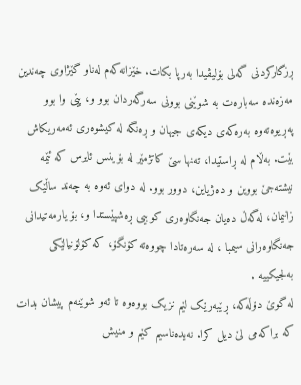ڕزگارکردنی گەلی بۆلیڤیدا بەرپا بکات. خێزانەکەم لەناو گێژاوی چەندین مەزەندە سەبارەت بە شوێنی بوونی سەرگەردان بوو و، پێی وا بوو پەڕیوەتەوە بەرەکەی دیکەی جیهان و ڕەنگە لە کیشوەری ئەمەریکاش بێت. بەڵام لە ڕاستیدا، تەنها سێ کاتژمێر لە بۆینس ئایرس کە ئێمە نیشتەجێ بووین و دەژیاین، دوور بوو. لە دوای ئەوە بە چەند ساڵێک زانیمان، لەگەڵ دەیان جەنگاوەری کوبیی ڕەشپێستدا و، بۆ یارمەتیدانی جەنگاوەرانی سیمبا ، لە سەرەتادا چووەتە کۆنگۆ، کە کۆلۆنیالێکی بەلجیکییە .
لە گوێ دۆڵەکە، ڕێبەرێک لێم نزیک بووەوە تا ئەو شوێنەم پیشان بدات کە براکەمی لێ دیل کرا. نەیدەناسیم کێم و منیش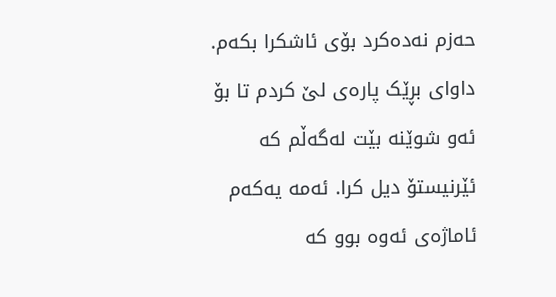حەزم نەدەکرد بۆی ئاشکرا بکەم. داوای بڕێک پارەی لێ کردم تا بۆ ئەو شوێنە بێت لەگەڵم کە ئێرنیستۆ دیل کرا. ئەمە یەکەم ئاماژەی ئەوە بوو کە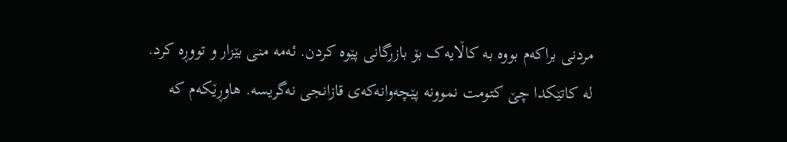مردنی براکەم بووە بە کاڵایەک بۆ بازرگانی پێوە کردن. ئەمە منی بێزار و تووڕە کرد. لە کاتێکدا چێ کتومت نموونە پێچەوانەکەی قازانجی نەگریسە. هاوڕێکەم کە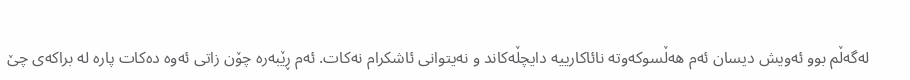لەگەڵم بوو ئەویش دیسان ئەم هەڵسوکەوتە نائاکارییە دایچڵەکاند و نەیتوانی ئاشکرام نەکات. ئەم ڕێبەرە چۆن زاتی ئەوە دەکات پارە لە براکەی چێ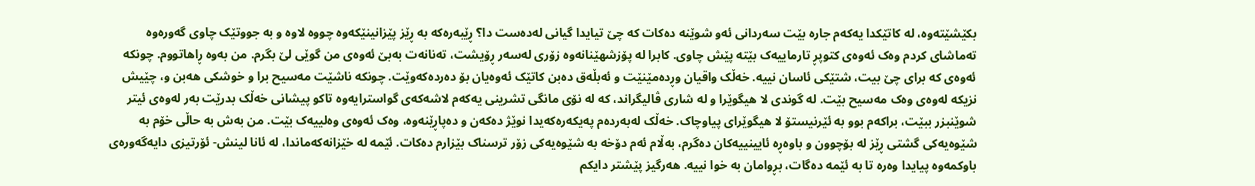بکێشێتەوە، لە کاتێکدا یەکەم جارە بێت سەردانی ئەو شوێنە دەکات کە چێ تیایدا گیانی لەدەست دا؟ ڕێبەرەکە بە ڕێز پێزانینێکەوە چووە لاوە و بە جووتێک چاوی گەورەوە تەماشای کردم وەک ئەوەی کتوپڕ تارماییەک بێتە پێش چاوی. کابرا لە پۆزشهێنانەوە زۆری لەسەر ڕۆیشت، تەنانەت بەبێ ئەوەی من گوێی لێ بگرم. من بەوە ڕاهاتووم. چونکە ئەوەی کە برای چێ بیت، شتێکی ئاسان نییە. خەڵک واقیان وڕدەمێنێت و ئەبڵەق دەبن کاتێک ئەوەیان بۆ دەردەکەوێت. چونکە ناشێت مەسیح برا و خوشکی هەبن و، چێیش نزیکە لەوەی وەک مەسیح بێت. لە گوندی لا هیگوێرا و لە شاری ڤالیگراند، کە لە نۆی مانگی تشرینی یەکەم لاشەکەی گواسترایەوە تاکو پیشانی خەڵک بدرێت بەر لەوەی ئیتر شوێنبزر ببێت، براکەم بوو بە ئێرنیستۆ لا هیگوێرای پیاوچاک. خەڵک لەبەردەم پەیکەرەکەیدا نوێژ دەکەن و دەپاڕێنەوە، وەک ئەوەی وەلییەک بێت. من بەش بە حاڵی خۆم بە شێوەیەکی گشتی ڕێز لە بۆچوون و باوەڕە ئایینییەکان دەگرم، بەڵام ئەم دۆخە بە شێوەیەکی زۆر ترسناک بێزارم دەکات. ئێمە لە خێزانەکەماندا، لە ئانا لینش- ئۆرتیزی دایەگەورەی باوکمەوە پیایدا وەرە تا بە ئێمە دەگات، بڕوامان بە خوا نییە. هەرگیز پێشتر دایکم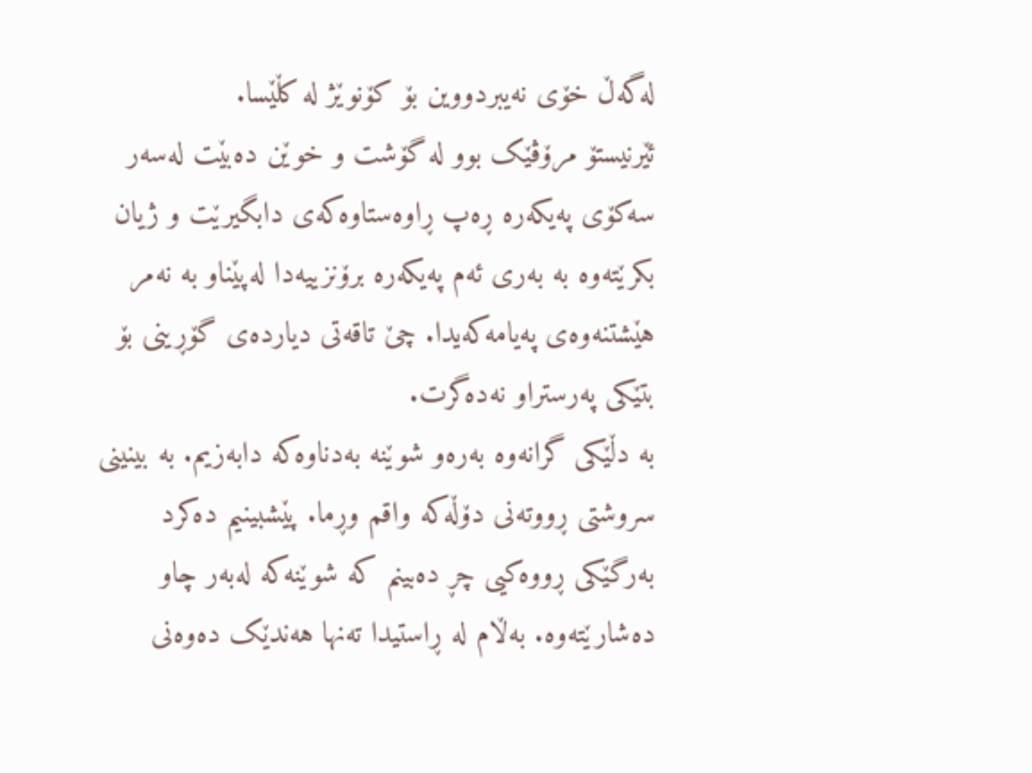لەگەڵ خۆی نەیبردووین بۆ کۆنوێژ لە کڵێسا.
ئێرنیستۆ مرۆڤێک بوو لە گۆشت و خوێن دەبێت لەسەر سەکۆی پەیکەرە ڕەپ ڕاوەستاوەکەی دابگیرێت و ژیان بکرێتەوە بە بەری ئەم پەیکەرە برۆنزییەدا لەپێناو بە نەمر هێشتنەوەی پەیامەکەیدا. چێ تاقەتی دیاردەی گۆڕینی بۆ بتێکی پەرستراو نەدەگرت.
بە دڵێکی گرانەوە بەرەو شوێنە بەدناوەکە دابەزیم. بە بینینی سروشتی ڕووتەنی دۆڵەکە واقم وڕما. پێشبینیم دەکرد بەرگێکی ڕووەکیی چڕ دەبینم کە شوێنەکە لەبەر چاو دەشارێتەوە. بەڵام لە ڕاستیدا تەنها هەندێک دەوەنی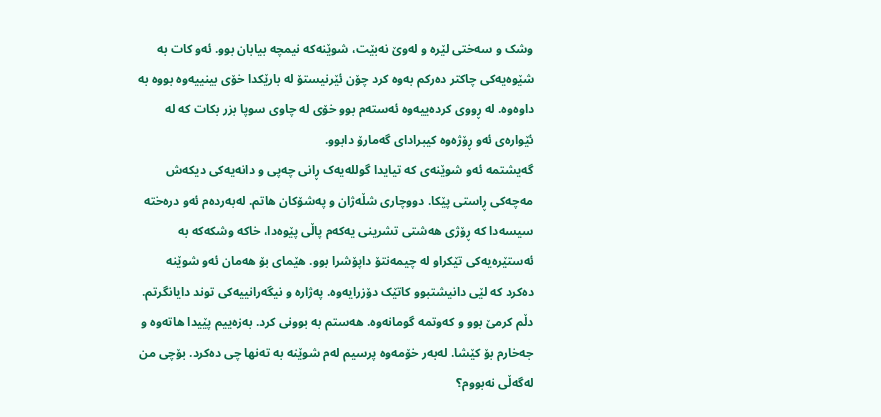وشک و سەختی لێرە و لەوێ نەبێت، شوێنەکە نیمچە بیابان بوو. ئەو کات بە شێوەیەکی چاکتر دەرکم بەوە کرد چۆن ئێرنیستۆ لە بارێکدا خۆی بینییەوە بووە بە داوەوە. لە ڕووی کردەییەوە ئەستەم بوو خۆی لە چاوی سوپا بزر بکات کە لە ئێوارەی ئەو ڕۆژەوە کیبرادای گەمارۆ دابوو.
گەیشتمە ئەو شوێنەی کە تیایدا گوللەیەک ڕانی چەپی و دانەیەکی دیکەش مەچەکی ڕاستی پێکا. دووچاری شڵەژان و پەشۆکان هاتم. لەبەردەم ئەو درەختە سیسەدا کە ڕۆژی هەشتی تشرینی یەکەم پاڵی پێوەدا، خاکە وشکەکە بە ئەستێرەیەکی تێکراو لە چیمەنتۆ داپۆشرا بوو. هێمای بۆ هەمان ئەو شوێنە دەکرد کە لێی دانیشتبوو کاتێک دۆزرایەوە. پەژارە و نیگەرانییەکی توند دایانگرتم. دڵم کرمێ بوو و کەوتمە گومانەوە. هەستم بە بوونی کرد. بەزەییم پێیدا هاتەوە و جەخارم بۆ کێشا. لەبەر خۆمەوە پرسیم لەم شوێنە بە تەنها چی دەکرد. بۆچی من لەگەڵی نەبووم؟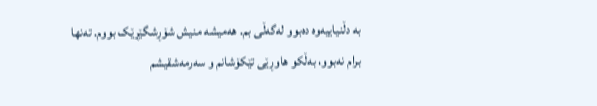بە دڵنیاییەوە دەبوو لەگەڵی بم. هەمیشە منیش شۆڕشگێڕێک بووم. تەنها برام نەبوو، بەڵکو هاوڕێی تێکۆشانم و سەرمەشقیشم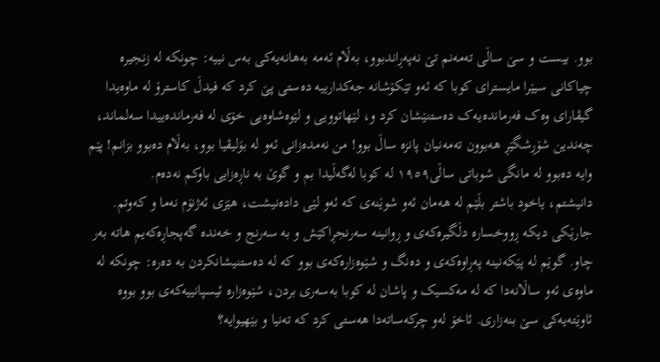بوو. بیست و سێ ساڵی تەمەنم تێ نەپەڕاندبوو، بەڵام ئەمە بەهانەیەکی بەس نییە: چونکە لە زنجیرە چیاکانی سیێرا مایسترای کوبا کە ئەو تێکۆشانە جەکدارییە دەستی پێ کرد کە فیدڵ کاسترۆ لە ماوەیدا گیڤارای وەک فەرماندەیەک دەستنێشان کرد و، لێهاتوویی و لێوەشاوەیی خۆی لە فەرماندەییدا سەلماند، چەندین شۆڕشگێڕ هەبوون تەمەنیان پانزە ساڵ بوو! من نەمدەزانی ئەو لە بۆلیڤیا بوو، بەڵام دەبوو بزانم! پێم وایە دەبوو لە مانگی شوباتی ساڵی١٩٥٩ لە کوبا لەگەڵیدا بم و گوێ بە ناڕەزایی باوکم نەدەم.
دانیشتم، یاخود باشتر بڵێم لە هەمان ئەو شوێنەی کە ئەو لێی دادەنیشت، هێزی ئەژنۆم نەما و کەوتم. جارێکی دیکە ڕووخسارە دڵگیرەکەی و ڕوانینە سەرنجڕاکێش و بە سەرنج و خەندە گەپجاڕەکەیم هاتە بەر چاو. گوێم لە پێکەنینە پەڕاوەکەی و دەنگ و شێوەزارەکەی بوو کە لە دەستنیشانکردن بە دەرە: چونکە لە ماوەی ئەو ساڵانەدا کە لە مەکسیک و پاشان لە کوبا بەسەری بردن، شێوەزارە ئیسپانییەکەی بوو بووە ئاوێتەیەکی سێ بنەزاری. ئاخۆ لەو چرکەساتەدا هەستی کرد کە تەنیا و بێهیوایە؟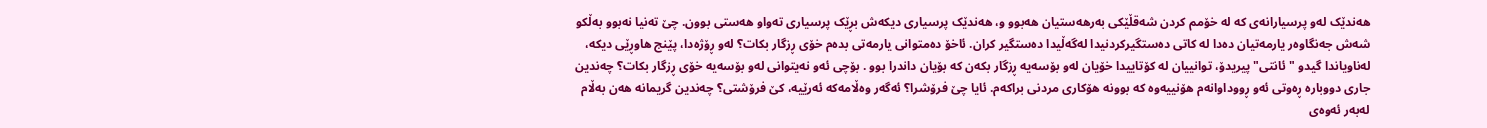هەندێک لەو پرسیارانەی کە لە خۆمم کردن شەقڵێکی بەرهەستیان هەبوو و، هەندێک پرسیاری دیکەش بڕێک پرسیاری تەواو هەستی بوون. چێ تەنیا نەبوو بەڵکو شەش جەنگاوەر یارمەتیان دەدا لە کاتی دەستگیرکردنیدا لەگەڵیدا دەستگیر کران. ئاخۆ دەمتوانی یارمەتی بدەم خۆی ڕزگار بکات؟ لەو ڕۆژەدا، پێنج هاوڕێی دیکە، لەناویاندا گیدو "ئانتی" پیریدۆ، توانییان لە کۆتاییدا خۆیان لەو بۆسەیە ڕزگار بکەن کە بۆیان داندرا بوو . بۆچی ئەو نەیتوانی لەو بۆسەیە خۆی ڕزگار بکات؟ چەندین جاری دووبارە ڕەوتی ئەو ڕووداوانەم هۆنییەوە کە بوونە هۆکاری مردنی براکەم. ئایا چێ فرۆشرا؟ ئەگەر وەڵامەکە ئەرێیە، کێ فرۆشتی؟ چەندین گریمانە هەن بەڵام لەبەر ئەوەی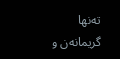تەنها گریمانەن و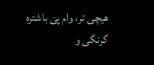هیچی تر، وام پێ باشترە گرنگی و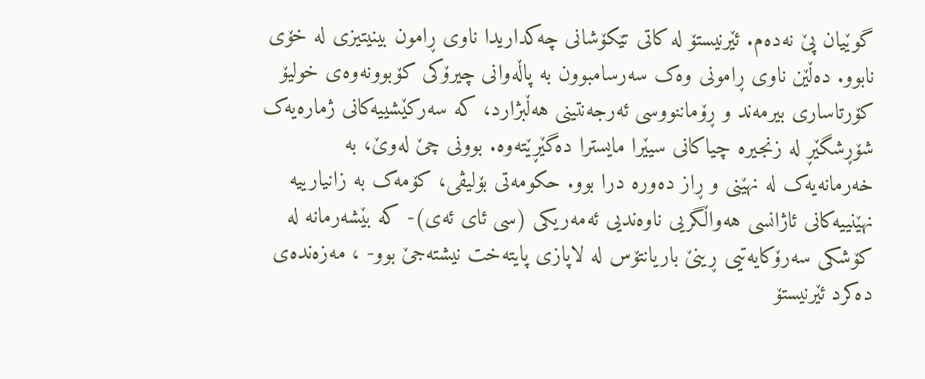گوێیان پێ نەدەم. ئێرنیستۆ لە کاتی تێکۆشانی چەکداریدا ناوی ڕامون بینیتیزی لە خۆی نابوو. دەڵێن ناوی ڕامونی وەک سەرسامبوون بە پاڵەوانی چیرۆکی کۆبوونەوەی خولیۆ کۆرتاساری بیرمەند و ڕۆماننووسی ئەرجەنتینی هەڵبژارد، کە سەرکێشییەکانی ژمارەیەک شۆڕشگێڕ لە زنجیرە چیاکانی سیێرا مایسترا دەگێڕێتەوە. بوونی چێ لەوێ، بە خەرمانەیەک لە نهێنی و ڕاز دەورە درا بوو. حکومەتی بۆلیڤی، کۆمەک بە زانیارییە نهێنییەکانی ئاژانسی هەواڵگریی ناوەندیی ئەمەریکی (سی ئای ئەی)- کە بێشەرمانە لە کۆشکی سەرۆکایەتیی ڕینێ باریانتۆس لە لاپازی پایتەخت نیشتەجێ بوو- ، مەزەندەی دەکرد ئێرنیستۆ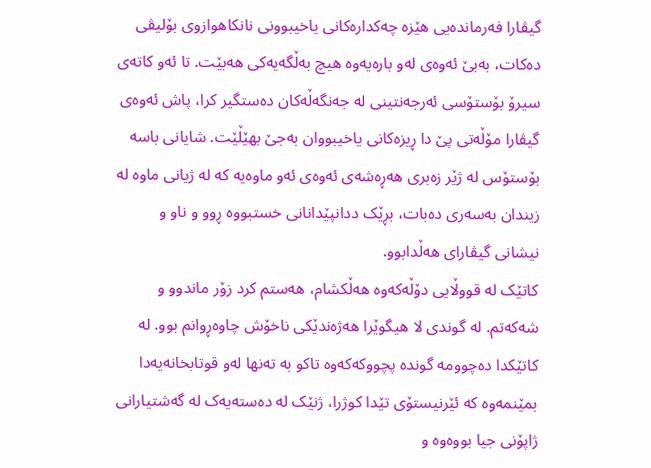گیڤارا فەرماندەیی هێزە چەکدارەکانی یاخیبوونی نانکاهوازوی بۆلیڤی دەکات، بەبێ ئەوەی لەو بارەیەوە هیچ بەڵگەیەکی هەبێت. تا ئەو کاتەی سیرۆ بۆستۆسی ئەرجەنتینی لە جەنگەڵەکان دەستگیر کرا، پاش ئەوەی گیڤارا مۆڵەتی پێ دا ڕیزەکانی یاخیبووان بەجێ بهێڵێت. شایانی باسە بۆستۆس لە ژێر زەبری هەڕەشەی ئەوەی ئەو ماوەیە کە لە ژیانی ماوە لە زیندان بەسەری دەبات، بڕێک ددانپێدانانی خستبووە ڕوو و ناو و نیشانی گیڤارای هەڵدابوو.
کاتێک لە قووڵایی دۆڵەکەوە هەڵکشام، هەستم کرد زۆر ماندوو و شەکەتم. لە گوندی لا هیگوێرا هەژەندێکی ناخۆش چاوەڕوانم بوو. لە کاتێکدا دەچوومە گوندە پچووکەکەوە تاکو بە تەنها لەو قوتابخانەیەدا بمێنمەوە کە ئێرنیستۆی تێدا کوژرا، ژنێک لە دەستەیەک لە گەشتیارانی ژاپۆنی جیا بووەوە و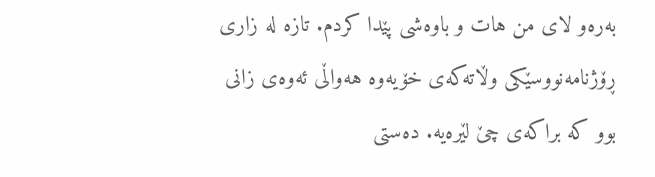بەرەو لای من هات و باوەشی پێدا کردم. تازە لە زاری ڕۆژنامەنووسێکی وڵاتەکەی خۆیەوە هەواڵی ئەوەی زانی بوو کە براکەی چێ لێرەیە. دەستی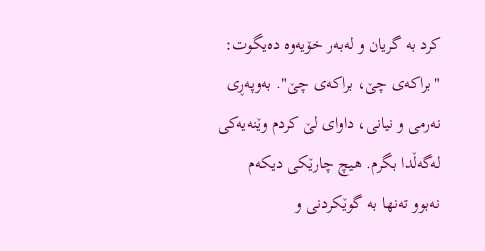کرد بە گریان و لەبەر خۆیەوە دەیگوت: "براکەی چێ، براکەی چێ". بەوپەڕی نەرمی و نیانی، داوای لێ کردم وێنەیەکی لەگەڵدا بگرم. هیچ چارێکی دیکەم نەبوو تەنها بە گوێکردنی و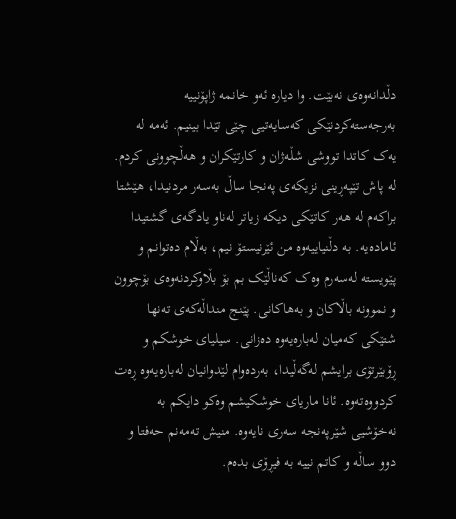دڵدانەوەی نەبێت. وا دیارە ئەو خانمە ژاپۆنییە بەرجەستەکردنێکی کەسایەتیی چێی تێدا بینیم. ئەمە لە یەک کاتدا تووشی شڵەژان و کارتێکران و هەڵچوونی کردم. لە پاش تێپەڕینی نزیکەی پەنجا ساڵ بەسەر مردنیدا، هێشتا براکەم لە هەر کاتێکی دیکە زیاتر لەناو یادگەی گشتیدا ئامادەیە. بە دڵنیاییەوە من ئێرنیستۆ نیم، بەڵام دەتوانم و پێویستە لەسەرم وەک کەناڵێک بم بۆ بڵاوکردنەوەی بۆچوون و نموونە باڵاکان و بەهاکانی. پێنج منداڵەکەی تەنها شتێکی کەمیان لەبارەیەوە دەزانی. سیلیای خوشکم و ڕۆبێرتۆی برایشم لەگەڵیدا، بەردەوام لێدوانیان لەبارەیەوە ڕەت کردووەتەوە. ئانا ماریای خوشکیشم وەکو دایکم بە نەخۆشیی شێرپەنجە سەری نایەوە. منیش تەمەنم حەفتا و دوو ساڵە و کاتم نییە بە فیڕۆی بدەم.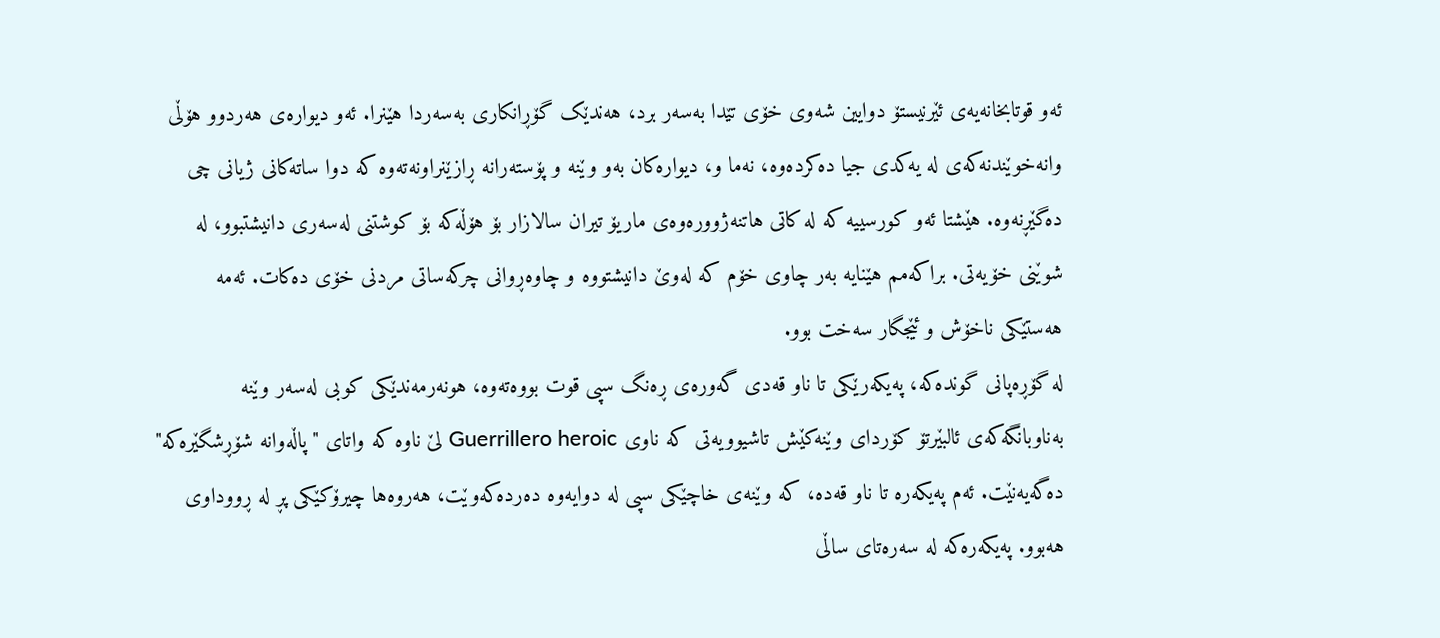ئەو قوتابخانەیەی ئێرنیستۆ دوایین شەوی خۆی تێدا بەسەر برد، هەندێک گۆڕانکاری بەسەردا هێنرا. ئەو دیوارەی هەردوو هۆڵی وانەخوێندنەکەی لە یەکدی جیا دەکردەوە، نەما و، دیوارەکان بەو وێنە و پۆستەرانە ڕازێنراونەتەوە کە دوا ساتەکانی ژیانی چی دەگێڕنەوە. هێشتا ئەو کورسییە کە لە کاتی هاتنەژوورەوەی ماریۆ تیران سالازار بۆ هۆڵەکە بۆ کوشتنی لەسەری دانیشتبوو، لە شوێنی خۆیەتی. براکەمم هێنایە بەر چاوی خۆم کە لەوێ دانیشتووە و چاوەڕوانی چرکەساتی مردنی خۆی دەکات. ئەمە هەستێکی ناخۆش و ئێجگار سەخت بوو.
لە گۆڕەپانی گوندەکە، پەیکەرێکی تا ناو قەدی گەورەی ڕەنگ سپی قوت بووەتەوە، هونەرمەندێکی کوبی لەسەر وێنە بەناوبانگەکەی ئالبێرتۆ کۆردای وێنەکێش تاشیوویەتی کە ناوی Guerrillero heroic لێ ناوە کە واتای "پاڵەوانە شۆڕشگێرەکە" دەگەیەنێت. ئەم پەیکەرە تا ناو قەدە، کە وێنەی خاچێکی سپی لە دوایەوە دەردەکەوێت، هەروەها چیرۆکێکی پڕ لە ڕووداوی هەبوو. پەیکەرەکە لە سەرەتای ساڵی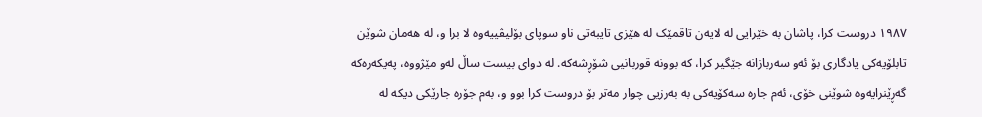١٩٨٧ دروست کرا، پاشان بە خێرایی لە لایەن تاقمێک لە هێزی تایبەتی ناو سوپای بۆلیڤییەوە لا برا و، لە هەمان شوێن تابلۆیەکی یادگاری بۆ ئەو سەربازانە جێگیر کرا، کە بوونە قوربانیی شۆڕشەکە. لە دوای بیست ساڵ لەو مێژووە، پەیکەرەکە گەڕێنرایەوە شوێنی خۆی، ئەم جارە سەکۆیەکی بە بەرزیی چوار مەتر بۆ دروست کرا بوو و، بەم جۆرە جارێکی دیکە لە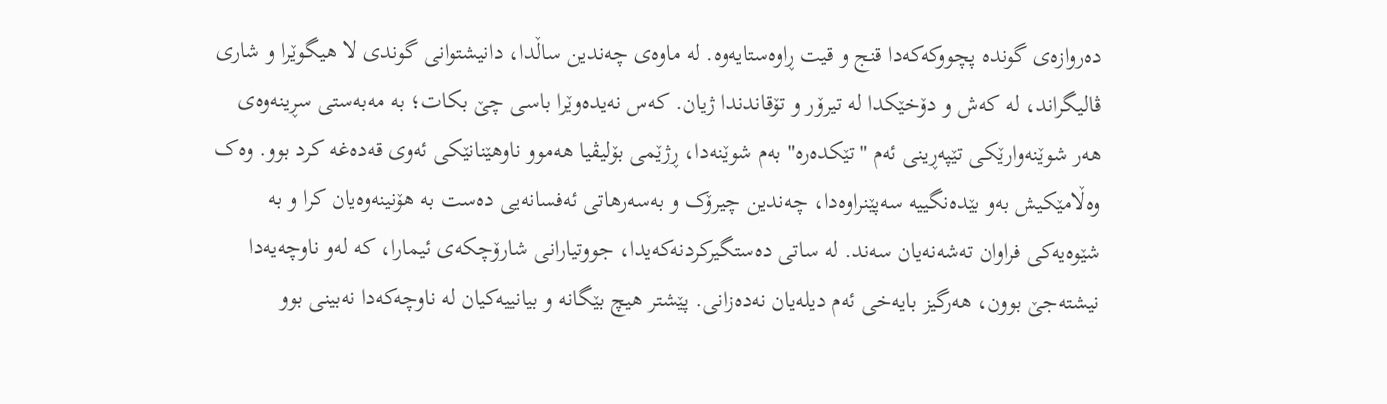دەروازەی گوندە پچووکەکەدا قنج و قیت ڕاوەستایەوە. لە ماوەی چەندین ساڵدا، دانیشتوانی گوندی لا هیگوێرا و شاری ڤالیگراند، لە کەش و دۆخێکدا لە تیرۆر و تۆقاندندا ژیان. کەس نەیدەوێرا باسی چێ بکات؛ بە مەبەستی سڕینەوەی هەر شوێنەوارێکی تێپەڕینی ئەم "تێکدەرە" بەم شوێنەدا، ڕژێمی بۆلیڤیا هەموو ناوهێنانێکی ئەوی قەدەغە کرد بوو. وەک وەڵامێکیش بەو بێدەنگییە سەپێنراوەدا، چەندین چیرۆک و بەسەرهاتی ئەفسانەیی دەست بە هۆنینەوەیان کرا و بە شێوەیەکی فراوان تەشەنەیان سەند. لە ساتی دەستگیرکردنەکەیدا، جووتیارانی شارۆچکەی ئیمارا، کە لەو ناوچەیەدا نیشتەجێ بوون، هەرگیز بایەخی ئەم دیلەیان نەدەزانی. پێشتر هیچ بێگانە و بیانییەکیان لە ناوچەکەدا نەبینی بوو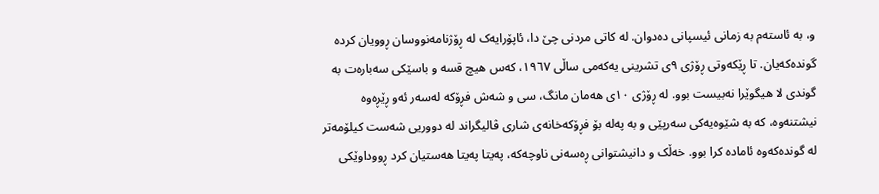و، بە ئاستەم بە زمانی ئیسپانی دەدوان. لە کاتی مردنی چێ دا، ئاپۆرایەک لە ڕۆژنامەنووسان ڕوویان کردە گوندەکەیان. تا ڕێکەوتی ڕۆژی ٩ی تشرینی یەکەمی ساڵی ١٩٦٧، کەس هیچ قسە و باسێکی سەبارەت بە گوندی لا هیگوێرا نەبیست بوو. لە ڕۆژی ١٠ی هەمان مانگ، سی و شەش فڕۆکە لەسەر ئەو ڕێڕەوە نیشتنەوە، کە بە شێوەیەکی سەرپێی و بە پەلە بۆ فڕۆکەخانەی شاری ڤالیگراند لە دووریی شەست کیلۆمەتر لە گوندەکەوە ئامادە کرا بوو. خەڵک و دانیشتوانی ڕەسەنی ناوچەکە، پەیتا پەیتا هەستیان کرد ڕووداوێکی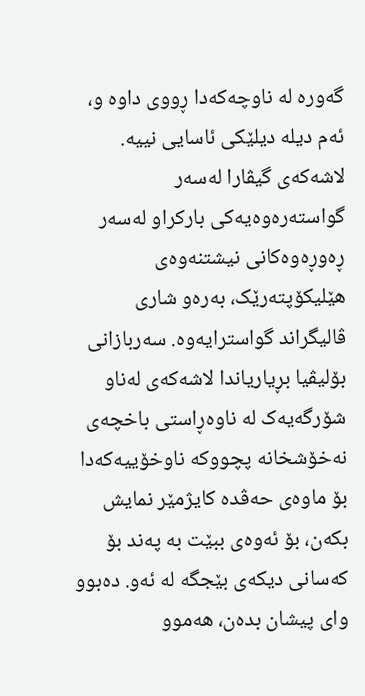گەورە لە ناوچەکەدا ڕووی داوە و، ئەم دیلە دیلێکی ئاسایی نییە.
لاشەکەی گیڤارا لەسەر گواستەرەوەیەکی بارکراو لەسەر ڕەوڕەوەکانی نیشتنەوەی هێلیکۆپتەرێک، بەرەو شاری ڤالیگراند گواسترایەوە. سەربازانی بۆلیڤیا بڕیاریاندا لاشەکەی لەناو شۆرگەیەک لە ناوەڕاستی باخچەی نەخۆشخانە پچووکە ناوخۆییەکەدا بۆ ماوەی حەڤدە کایژمێر نمایش بکەن، بۆ ئەوەی ببێت بە پەند بۆ کەسانی دیکەی بێجگە لە ئەو. دەبوو وای پیشان بدەن، هەموو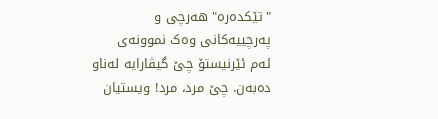"تێکدەرە" هەرچی و پەرچییەکانی وەک نموونەی ئەم ئێرنیستۆ چێ گیڤارایە لەناو دەبەن. چێ مرد، مرد! ویستیان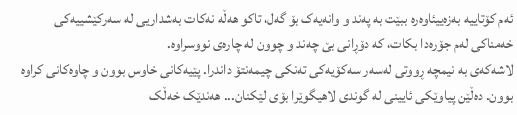ئەم کۆتاییە بەزەییئاوەرە ببێت بە پەند و وانەیەک بۆ گەل، تاکو هەڵە نەکات بەشداریی لە سەرکێشییەکی خەمناکی لەم جۆرەدا بکات، کە دۆڕانی بێ چەند و چوون لە چارەی نووسراوە.
لاشەکەی بە نیمچە ڕووتی لەسەر سەکۆیەکی تەنکی چیمەنتۆ داندرا. پێیەکانی خاوس بوون و چاوەکانی کراوە بوون. دەڵێن پیاوێکی ئایینی لە گوندی لاهیگوێرا بۆی لێکنان... هەندێک خەڵک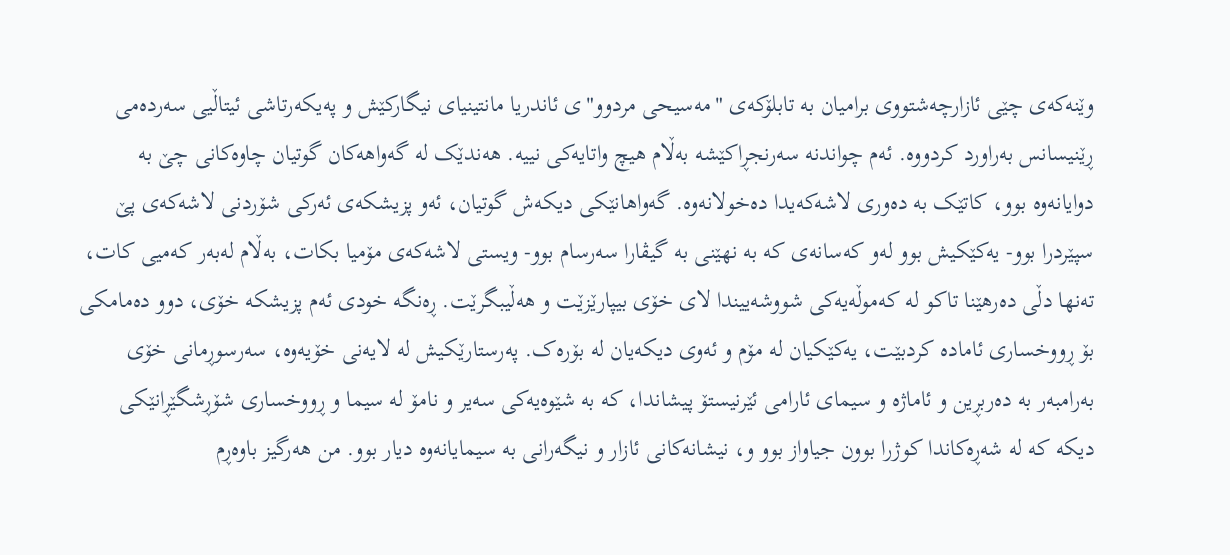وێنەکەی چێی ئازارچەشتووی برامیان بە تابلۆکەی "مەسیحی مردوو"ی ئاندریا مانتینیای نیگارکێش و پەیکەرتاشی ئیتاڵیی سەردەمی ڕێنیسانس بەراورد کردووە. ئەم چواندنە سەرنجڕاکێشە بەڵام هیچ واتایەکی نییە. هەندێک لە گەواهەکان گوتیان چاوەکانی چێ بە دوایانەوە بوو، کاتێک بە دەوری لاشەکەیدا دەخولانەوە. گەواهانێکی دیکەش گوتیان، ئەو پزیشکەی ئەرکی شۆردنی لاشەکەی پێ سپێردرا بوو- یەکێکیش بوو لەو کەسانەی کە بە نهێنی بە گیڤارا سەرسام بوو- ویستی لاشەکەی مۆمیا بکات، بەڵام لەبەر کەمیی کات، تەنها دڵی دەرهێنا تاکو لە کەموڵەیەکی شووشەییندا لای خۆی بیپارێزێت و هەڵیبگرێت. ڕەنگە خودی ئەم پزیشکە خۆی، دوو دەمامکی بۆ ڕووخساری ئامادە کردبێت، یەکێکیان لە مۆم و ئەوی دیکەیان لە بۆرەک. پەرستارێکیش لە لایەنی خۆیەوە، سەرسوڕمانی خۆی بەرامبەر بە دەربڕین و ئاماژە و سیمای ئارامی ئێرنیستۆ پیشاندا، کە بە شێوەیەکی سەیر و نامۆ لە سیما و ڕووخساری شۆڕشگێڕانێکی دیکە کە لە شەڕەکاندا کوژرا بوون جیاواز بوو و، نیشانەکانی ئازار و نیگەرانی بە سیمایانەوە دیار بوو. من هەرگیز باوەڕم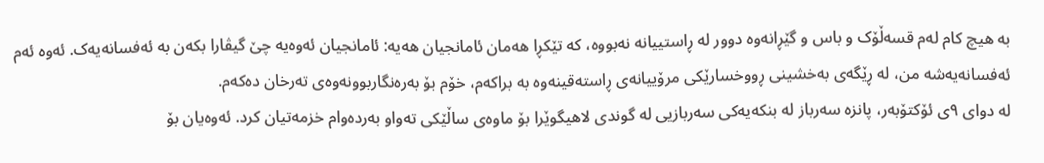بە هیچ کام لەم قسەڵۆک و باس و گێڕانەوە دوور لە ڕاستییانە نەبووە، کە تێکڕا هەمان ئامانجیان هەیە: ئامانجیان ئەوەیە چێ گیڤارا بکەن بە ئەفسانەیەک. ئەوە ئەم ئەفسانەیەشە من، لە ڕێگەی بەخشینی ڕووخسارێکی مرۆییانەی ڕاستەقینەوە بە براکەم، خۆم بۆ بەرەنگاربوونەوەی تەرخان دەکەم.
لە دوای ٩ی ئۆکتۆبەر، پانزە سەرباز لە بنکەیەکی سەربازیی لە گوندی لاهیگوێرا بۆ ماوەی ساڵێکی تەواو بەردەوام خزمەتیان کرد. ئەوەیان بۆ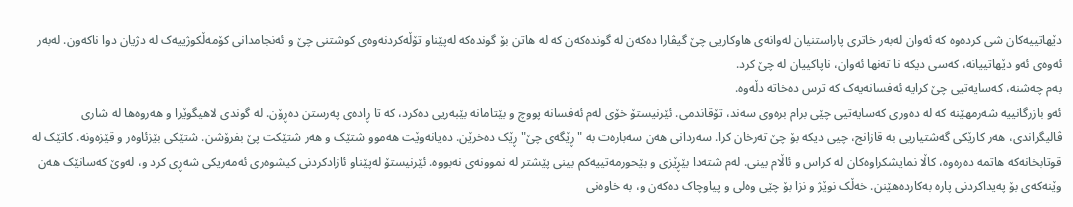دێهاتییەکان شی کردەوە کە ئەوان لەبەر خاتری پاراستنیان لەوانەی هاوکاریی چێ گیڤارا دەکەن لە گوندەکەن کە لە هاتن بۆ گوندەکە لەپێناو تۆڵەکردنەوەی کوشتنی چێ و ئەنجامدانی کۆمەڵکوژییەک لە دژیان دوا ناکەون. لەبەر ئەوەی ئەو دێهاتییانە، کەسی دیکە نا تەنها ئەوان، ناپاکییان لە چێ کرد.
بەم چەشنە، کەسایەتیی چێ کرایە ئەفسانەیەک کە ترس دەخاتە دڵەوە.
ئەو بازرگانییە شەرمهێنە کە لە دەوری کەسایەتیی چێی برام برەوی سەند، تۆقاندمی. ئێرنیستۆ خۆی لەم ئەفسانە پووچ و بێتامانە بێبەریی دەکرد، کە تا ڕادەی پەرستن دەڕۆن. لە گوندی لاهیگوێرا و هەروەها لە شاری ڤالیگراندی، هەر کارێکی گەشتیاریی بە قازانج، چیی دیکە بۆ چێ تەرخان کرا. سەردانی هەن سەبارەت بە "ڕێگەی چێ" ڕێک دەخرێن. دەیانەوێت هەموو شتێک و هەر شتێکت پێ بفرۆشن. شتێکی بێزئاوەر و قێزەونە. کاتێک لە قوتابخانەکە هاتمە دەرەوە، کاڵا نمایشکراوەکان لە کراس و ئاڵام بینی. لەم شتەدا بێڕێزی و بێحورمەتییەکم بینی پێشتر لە نموونەی نەبووە. ئێرنیستۆ لەپێناو ئازادکردنی کیشوەری ئەمەریکی شەڕی کرد و، لەوێ کەسانێک هەن وێنەکەی بۆ پەیداکردنی پارە بەکاردەهێنن. خەڵک نوێژ و نزا بۆ چێی وەلی و پیاوچاک دەکەن و، بە خاوەنی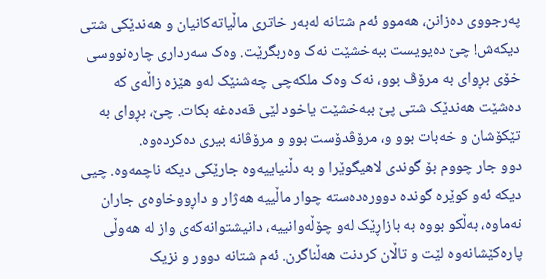پەرجووی دەزانن، هەموو ئەم شتانە لەبەر خاتری ماڵیاتەکانیان و هەندێکی شتی دیکەش! چێ دەیویست ببەخشێت نەک وەربگرێت. وەک سەرداری چارەنووسی خۆی بڕوای بە مرۆڤ بوو، نەک وەک ملکەچی چەشنێک لەو هێزە زاڵەی کە دەشێت هەندێک شتی پێ ببەخشێت یاخود لێی قەدەغە بکات. چێ، بڕوای بە تێکۆشان و خەبات بوو و، مرۆڤدۆست بوو و مرۆڤانە بیری دەکردەوە.
دوو جار چووم بۆ گوندی لاهیگوێرا و بە دڵنیاییەوە جارێکی دیکە ناچمەوە. چیی دیکە ئەو کوێرە گوندە دوورەدەستە چوار ماڵییە هەژار و داڕووخاوەی جاران نەماوە، بەڵکو بووە بە بازاڕێک لەو چۆڵەوانییە، دانیشتوانەکەی واز لە هەوڵی پارەکێشانەوە لێت و تاڵان کردنت هەڵناگرن. ئەم شتانە دوور و نزیک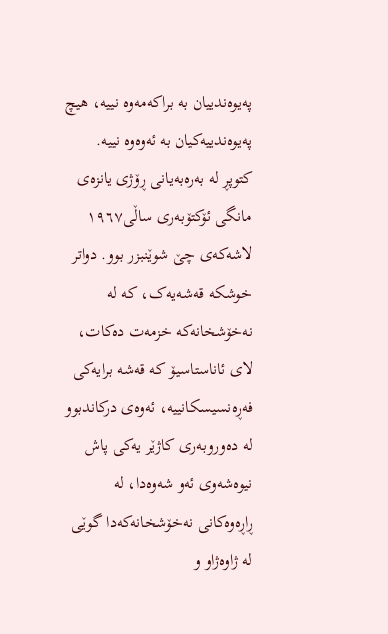پەیوەندییان بە براکەمەوە نییە، هیچ پەیوەندییەکیان بە ئەوەوە نییە.
کتوپڕ لە بەرەبەیانی ڕۆژی یانزەی مانگی ئۆکتۆبەری ساڵی١٩٦٧ لاشەکەی چێ شوێنبزر بوو. دواتر خوشکە قەشەیەک، کە لە نەخۆشخانەکە خزمەت دەکات، لای ئاناستاسیۆ کە قەشە برایەکی فەڕەنسیسکانییە، ئەوەی درکاندبوو لە دەوروبەری کاژێر یەکی پاش نیوەشەوی ئەو شەوەدا، لە ڕاڕەوەکانی نەخۆشخانەکەدا گوێی لە ژاوەژاو و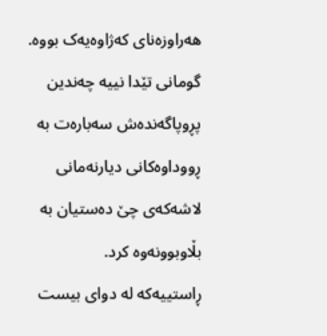هەراوزەنای کەژاوەیەک بووە. گومانی تێدا نییە چەندین پڕوپاگەندەش سەبارەت بە ڕووداوەکانی دیارنەمانی لاشەکەی چێ دەستیان بە بڵاوبوونەوە کرد.
ڕاستییەکە لە دوای بیست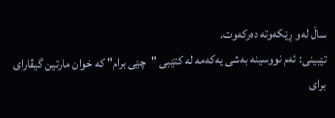ساڵ لەو ڕێکەوتە دەرکەوت.
تێبینی: ئەم نووسینە بەشی یەکەمە لە کتێبی "چێی برام" کە خوان مارتین گیڤارای برای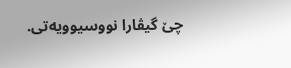چێ گیڤارا نووسیوویەتی.